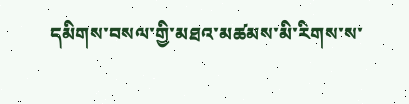དམིགས་བསལ་གྱི་མཐའ་མཚམས་མི་རིགས་ས་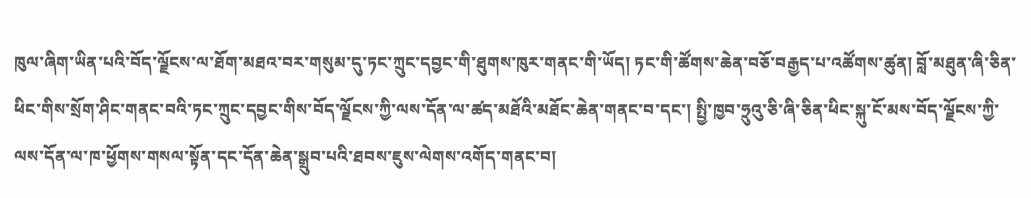ཁུལ་ཞིག་ཡིན་པའི་བོད་ལྗོངས་ལ་ཐོག་མཐའ་བར་གསུམ་དུ་ཏང་ཀྲུང་དབྱང་གི་ཐུགས་ཁུར་གནང་གི་ཡོད། ཏང་གི་ཚོགས་ཆེན་བཅོ་བརྒྱད་པ་འཚོགས་ཚུན། བློ་མཐུན་ཞི་ཅིན་ཕིང་གིས་སྲོག་ཤིང་གནང་བའི་ཏང་ཀྲུང་དབྱང་གིས་བོད་ལྗོངས་ཀྱི་ལས་དོན་ལ་ཚད་མཐོའི་མཐོང་ཆེན་གནང་བ་དང་། སྤྱི་ཁྱབ་ཧྲུའུ་ཅི་ཞི་ཅིན་ཕིང་སྐུ་ངོ་མས་བོད་ལྗོངས་ཀྱི་ལས་དོན་ལ་ཁ་ཕྱོགས་གསལ་སྟོན་དང་དོན་ཆེན་སྒྲུབ་པའི་ཐབས་ཇུས་ལེགས་འགོད་གནང་བ།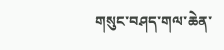གསུང་བཤད་གལ་ཆེན་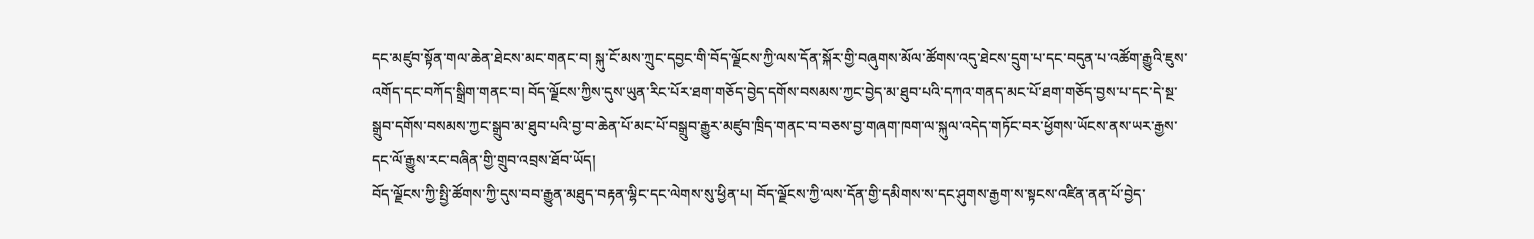དང་མཛུབ་སྟོན་གལ་ཆེན་ཐེངས་མང་གནང་བ། སྐུ་ངོ་མས་ཀྲུང་དབྱང་གི་བོད་ལྗོངས་ཀྱི་ལས་དོན་སྐོར་གྱི་བཞུགས་མོལ་ཚོགས་འདུ་ཐེངས་དྲུག་པ་དང་བདུན་པ་འཚོག་རྒྱུའི་ཇུས་འགོད་དང་བཀོད་སྒྲིག་གནང་བ། བོད་ལྗོངས་ཀྱིས་དུས་ཡུན་རིང་པོར་ཐག་གཅོད་བྱེད་དགོས་བསམས་ཀྱང་བྱེད་མ་ཐུབ་པའི་དཀའ་གནད་མང་པོ་ཐག་གཅོད་བྱས་པ་དང་དེ་སྔ་སྒྲུབ་དགོས་བསམས་ཀྱང་སྒྲུབ་མ་ཐུབ་པའི་བྱ་བ་ཆེན་པོ་མང་པོ་བསྒྲུབ་རྒྱུར་མཛུབ་ཁྲིད་གནང་བ་བཅས་བྱ་གཞག་ཁག་ལ་སྐུལ་འདེད་གཏོང་བར་ཕྱོགས་ཡོངས་ནས་ཡར་རྒྱས་དང་ལོ་རྒྱུས་རང་བཞིན་གྱི་གྲུབ་འབྲས་ཐོབ་ཡོད།
བོད་ལྗོངས་ཀྱི་སྤྱི་ཚོགས་ཀྱི་དུས་བབ་རྒྱུན་མཐུད་བརྟན་ལྷིང་དང་ལེགས་སུ་ཕྱིན་པ། བོད་ལྗོངས་ཀྱི་ལས་དོན་གྱི་དམིགས་ས་དང་ཤུགས་རྒྱག་ས་སྟངས་འཛིན་ནན་པོ་བྱེད་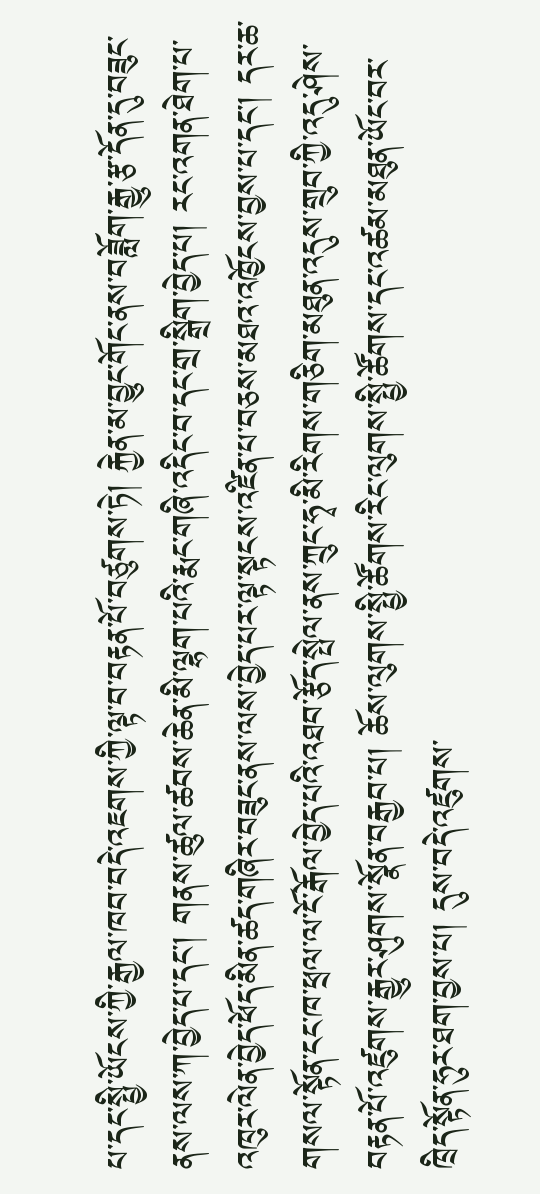པ་དང་སྤྱི་ཡོངས་ཀྱི་རྒྱལ་ཁབ་བདེ་འཇགས་ཀྱི་ལྟ་བ་བརྟན་པོ་བཙུགས་ཏེ། རྐྱེན་མ་བྱུང་གོང་ནས་བཟློག་རྒྱུ་རྩ་དོན་དུ་བཟུང་ནས་ལས་ཀ་བྱེད་པ་དང་། གནས་ཚུལ་ཚབས་ཆེན་མི་ལྷག་པའི་རྨང་གཞི་འདིང་བ་དང་གྲ་སྒྲིག་བྱེད་པ། རང་འགན་ཐེག་པ་འཁུར་ལེན་བྱེད་ཕོད་མིན་ཚད་གཞིར་བཟུང་ནས་ལས་བྱེད་པར་ལྟ་སྟངས་འཛིན་པ་བཅས་མཐའ་འཁྱོངས་བྱས་པ་དང་། དར་ཆ་གསལ་སྟོན་ངང་ཁ་ཕྲལ་ལ་ངོ་རྒོལ་བྱེད་པའི་འཐབ་རྩོད་སྤེལ་ནས་ཀྲུང་ཧྭ་མི་རིགས་གཅིག་མཐུན་འདུས་གྲུབ་ཀྱི་འདུ་ཤེས་བརྟན་པོ་འཛུགས་རྒྱུར་ཤུགས་སྣོན་བརྒྱབ་པ། ཆོས་ལུགས་སྤྱི་ཚོགས་རིང་ལུགས་སྤྱི་ཚོགས་དང་འཚམ་མཐུན་ཡོང་བར་ཁྲིད་སྟོན་ཧུར་ཐག་བྱས་པ། དུས་བདེ་འཛུགས་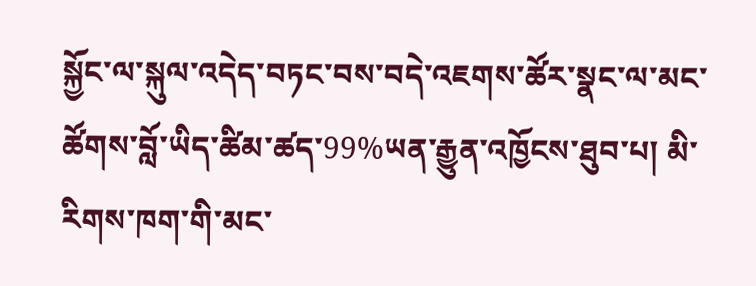སྐྱོང་ལ་སྐུལ་འདེད་བཏང་བས་བདེ་འཇགས་ཚོར་སྣང་ལ་མང་ཚོགས་བློ་ཡིད་ཚིམ་ཚད་99%ཡན་རྒྱུན་འཁྱོངས་ཐུབ་པ། མི་རིགས་ཁག་གི་མང་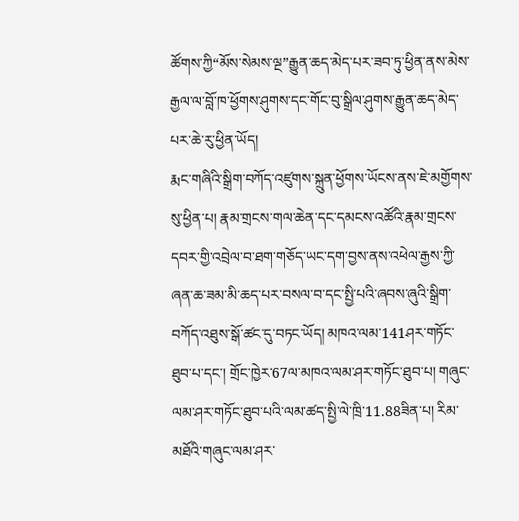ཚོགས་ཀྱི“མོས་སེམས་ལྔ”རྒྱུན་ཆད་མེད་པར་ཟབ་ཏུ་ཕྱིན་ནས་མེས་རྒྱལ་ལ་བློ་ཁ་ཕྱོགས་ཤུགས་དང་གོང་བུ་སྒྲིལ་ཤུགས་རྒྱུན་ཆད་མེད་པར་ཆེ་རུ་ཕྱིན་ཡོད།
རྨང་གཞིའི་སྒྲིག་བཀོད་འཛུགས་སྐྲུན་ཕྱོགས་ཡོངས་ནས་ཇེ་མགྱོགས་སུ་ཕྱིན་པ། རྣམ་གྲངས་གལ་ཆེན་དང་དམངས་འཚོའི་རྣམ་གྲངས་དབར་གྱི་འབྲེལ་བ་ཐག་གཅོད་ཡང་དག་བྱས་ནས་འཕེལ་རྒྱས་ཀྱི་ཞན་ཆ་ཟམ་མི་ཆད་པར་བསལ་བ་དང་སྤྱི་པའི་ཞབས་ཞུའི་སྒྲིག་བཀོད་འཐུས་སྒོ་ཚང་དུ་བཏང་ཡོད། མཁའ་ལམ་141ཤར་གཏོང་ཐུབ་པ་དང་། གྲོང་ཁྱེར་67ལ་མཁའ་ལམ་ཤར་གཏོང་ཐུབ་པ། གཞུང་ལམ་ཤར་གཏོང་ཐུབ་པའི་ལམ་ཚད་སྤྱི་ལེ་ཁྲི་11.88ཟིན་པ། རིམ་མཐོའི་གཞུང་ལམ་ཤར་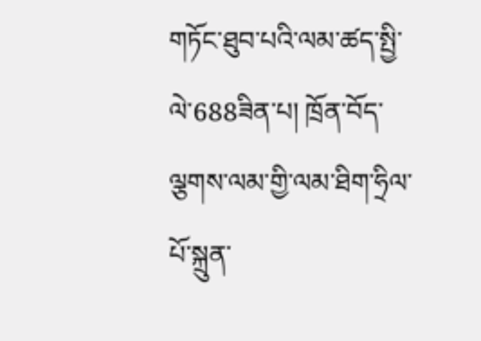གཏོང་ཐུབ་པའི་ལམ་ཚད་སྤྱི་ལེ་688ཟིན་པ། ཁྲོན་བོད་ལྕགས་ལམ་གྱི་ལམ་ཐིག་ཧྲིལ་པོ་སྐྲུན་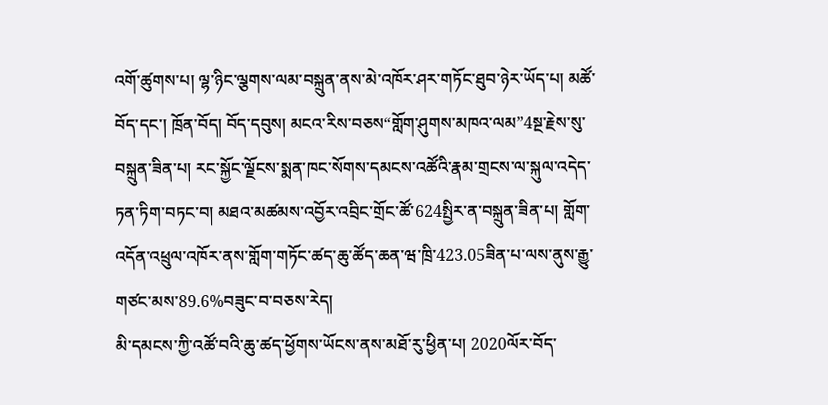འགོ་ཚུགས་པ། ལྷ་ཉིང་ལྕགས་ལམ་བསྐྲུན་ནས་མེ་འཁོར་ཤར་གཏོང་ཐུབ་ཉེར་ཡོད་པ། མཚོ་བོད་དང་། ཁྲོན་བོད། བོད་དབུས། མངའ་རིས་བཅས“གློག་ཤུགས་མཁའ་ལམ”4སྔ་རྗེས་སུ་བསྐྲུན་ཟིན་པ། རང་སྐྱོང་ལྗོངས་སྨན་ཁང་སོགས་དམངས་འཚོའི་རྣམ་གྲངས་ལ་སྐུལ་འདེད་ཏན་ཏིག་བཏང་བ། མཐའ་མཚམས་འབྱོར་འབྲིང་གྲོང་ཚོ་624སྤྱིར་ན་བསྐྲུན་ཟིན་པ། གློག་འདོན་འཕྲུལ་འཁོར་ནས་གློག་གཏོང་ཚད་ཆུ་ཚོད་ཆན་ཝ་ཁྲི་423.05ཟིན་པ་ལས་ནུས་རྒྱུ་གཙང་མས་89.6%བཟུང་བ་བཅས་རེད།
མི་དམངས་ཀྱི་འཚོ་བའི་ཆུ་ཚད་ཕྱོགས་ཡོངས་ནས་མཐོ་རུ་ཕྱིན་པ། 2020ལོར་བོད་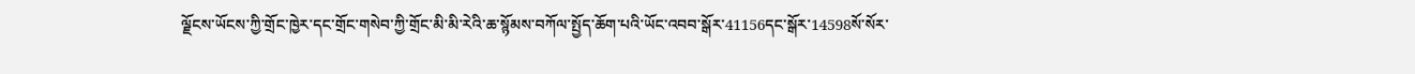ལྗོངས་ཡོངས་ཀྱི་གྲོང་ཁྱེར་དང་གྲོང་གསེབ་ཀྱི་གྲོང་མི་མི་རེའི་ཆ་སྙོམས་བཀོལ་སྤྱོད་ཆོག་པའི་ཡོང་འབབ་སྒོར་41156དང་སྒོར་14598སོ་སོར་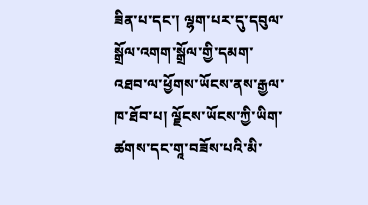ཟིན་པ་དང་། ལྷག་པར་དུ་དབུལ་སྒྲོལ་འགག་སྒྲོལ་གྱི་དམག་འཐབ་ལ་ཕྱོགས་ཡོངས་ནས་རྒྱལ་ཁ་ཐོབ་པ། ལྗོངས་ཡོངས་ཀྱི་ཡིག་ཚགས་དང་གཱ་བཟོས་པའི་མི་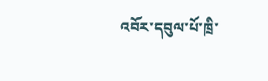འབོར་དབུལ་པོ་ཁྲི་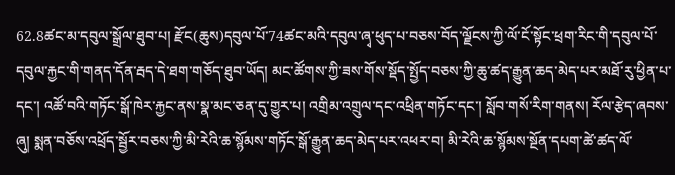62.8ཚང་མ་དབུལ་སྒྲོལ་ཐུབ་པ། རྫོང(ཆུས)དབུལ་པོ་74ཚང་མའི་དབུལ་ཞྭ་ཕུད་པ་བཅས་བོད་ལྗོངས་ཀྱི་ལོ་ངོ་སྟོང་ཕྲག་རིང་གི་དབུལ་པོ་དབུལ་རྐྱང་གི་གནད་དོན་རྦད་དེ་ཐག་གཅོད་ཐུབ་ཡོད། མང་ཚོགས་ཀྱི་ཟས་གོས་སྡོད་སྤྱོད་བཅས་ཀྱི་ཆུ་ཚད་རྒྱུན་ཆད་མེད་པར་མཐོ་རུ་ཕྱིན་པ་དང་། འཚོ་བའི་གཏོང་སྒོ་ཁེར་རྐྱང་ནས་སྣ་མང་ཅན་དུ་གྱུར་པ། འགྲིམ་འགྲུལ་དང་འཕྲིན་གཏོང་དང་། སློབ་གསོ་རིག་གནས། རོལ་རྩེད་ཞབས་ཞུ། སྨན་བཅོས་འཕྲོད་སྦྱོར་བཅས་ཀྱི་མི་རེའི་ཆ་སྙོམས་གཏོང་སྒོ་རྒྱུན་ཆད་མེད་པར་འཕར་བ། མི་རེའི་ཆ་སྙོམས་སྔོན་དཔག་ཚེ་ཚད་ལོ་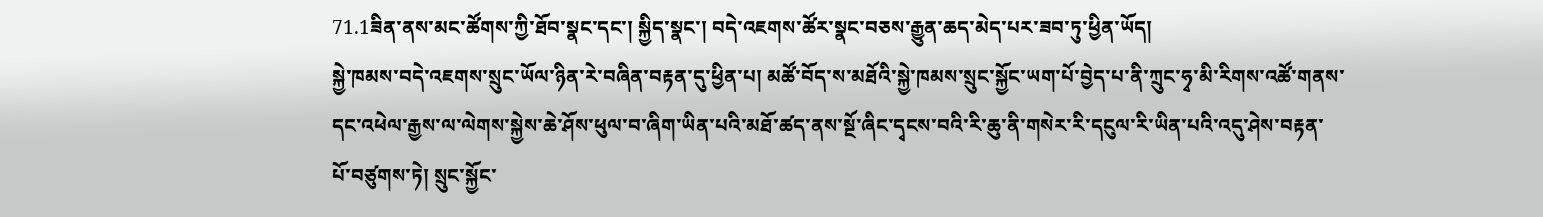71.1ཟིན་ནས་མང་ཚོགས་ཀྱི་ཐོབ་སྣང་དང་། སྐྱིད་སྣང་། བདེ་འཇགས་ཚོར་སྣང་བཅས་རྒྱུན་ཆད་མེད་པར་ཟབ་ཏུ་ཕྱིན་ཡོད།
སྐྱེ་ཁམས་བདེ་འཇགས་སྲུང་ཡོལ་ཉིན་རེ་བཞིན་བརྟན་དུ་ཕྱིན་པ། མཚོ་བོད་ས་མཐོའི་སྐྱེ་ཁམས་སྲུང་སྐྱོང་ཡག་པོ་བྱེད་པ་ནི་ཀྲུང་ཧྭ་མི་རིགས་འཚོ་གནས་དང་འཕེལ་རྒྱས་ལ་ལེགས་སྐྱེས་ཆེ་ཤོས་ཕུལ་བ་ཞིག་ཡིན་པའི་མཐོ་ཚད་ནས་སྔོ་ཞིང་དྭངས་བའི་རི་ཆུ་ནི་གསེར་རི་དངུལ་རི་ཡིན་པའི་འདུ་ཤེས་བརྟན་པོ་བཙུགས་ཏེ། སྲུང་སྐྱོང་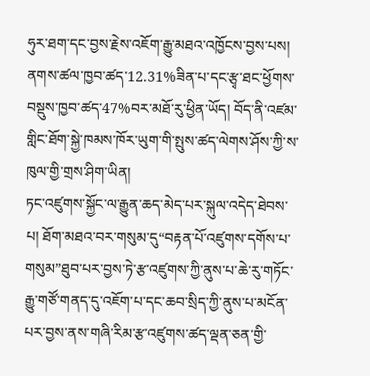ཧུར་ཐག་དང་བྱས་རྗེས་འཇོག་རྒྱུ་མཐའ་འཁྱོངས་བྱས་པས། ནགས་ཚལ་ཁྱབ་ཚད་12.31%ཟིན་པ་དང་རྩྭ་ཐང་ཕྱོགས་བསྡུས་ཁྱབ་ཚད་47%བར་མཐོ་རུ་ཕྱིན་ཡོད། བོད་ནི་འཛམ་གླིང་ཐོག་སྐྱེ་ཁམས་ཁོར་ཡུག་གི་སྤུས་ཚད་ལེགས་ཤོས་ཀྱི་ས་ཁུལ་གྱི་གྲས་ཤིག་ཡིན།
ཏང་འཛུགས་སྐྱོང་ལ་རྒྱུན་ཆད་མེད་པར་སྐུལ་འདེད་ཐེབས་པ། ཐོག་མཐའ་བར་གསུམ་དུ“བརྟན་པོ་འཛུགས་དགོས་པ་གསུམ”ཐུབ་པར་བྱས་ཏེ་རྩ་འཛུགས་ཀྱི་ནུས་པ་ཆེ་རུ་གཏོང་རྒྱུ་གཙོ་གནད་དུ་འཇོག་པ་དང་ཆབ་སྲིད་ཀྱི་ནུས་པ་མངོན་པར་བྱས་ནས་གཞི་རིམ་རྩ་འཛུགས་ཚད་ལྡན་ཅན་གྱི་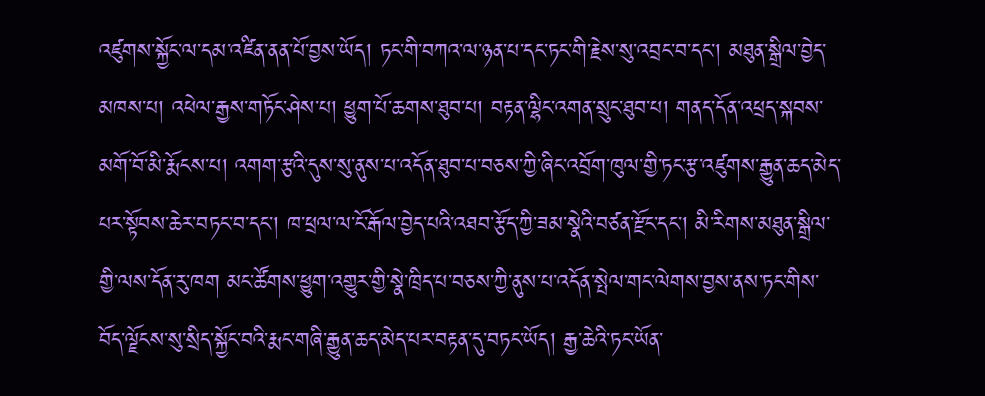འཛུགས་སྐྱོང་ལ་དམ་འཛིན་ནན་པོ་བྱས་ཡོད། ཏང་གི་བཀའ་ལ་ཉན་པ་དང་ཏང་གི་རྗེས་སུ་འབྲང་བ་དང་། མཐུན་སྒྲིལ་བྱེད་མཁས་པ། འཕེལ་རྒྱས་གཏོང་ཤེས་པ། ཕྱུག་པོ་ཆགས་ཐུབ་པ། བརྟན་ལྷིང་འགན་སྲུང་ཐུབ་པ། གནད་དོན་འཕྲད་སྐབས་མགོ་བོ་མི་རྨོངས་པ། འགག་རྩའི་དུས་སུ་ནུས་པ་འདོན་ཐུབ་པ་བཅས་ཀྱི་ཞིང་འབྲོག་ཁུལ་གྱི་ཏང་རྩ་འཛུགས་རྒྱུན་ཆད་མེད་པར་སྟོབས་ཆེར་བཏང་བ་དང་། ཁ་ཕྲལ་ལ་ངོ་རྒོལ་བྱེད་པའི་འཐབ་རྩོད་ཀྱི་ཟམ་སྣེའི་བཙན་རྫོང་དང་། མི་རིགས་མཐུན་སྒྲིལ་གྱི་ལས་དོན་རུ་ཁག མང་ཚོགས་ཕྱུག་འགྱུར་གྱི་སྣེ་ཁྲིད་པ་བཅས་ཀྱི་ནུས་པ་འདོན་སྤེལ་གང་ལེགས་བྱས་ནས་ཏང་གིས་བོད་ལྗོངས་སུ་སྲིད་སྐྱོང་བའི་རྨང་གཞི་རྒྱུན་ཆད་མེད་པར་བརྟན་དུ་བཏང་ཡོད། རྒྱ་ཆེའི་ཏང་ཡོན་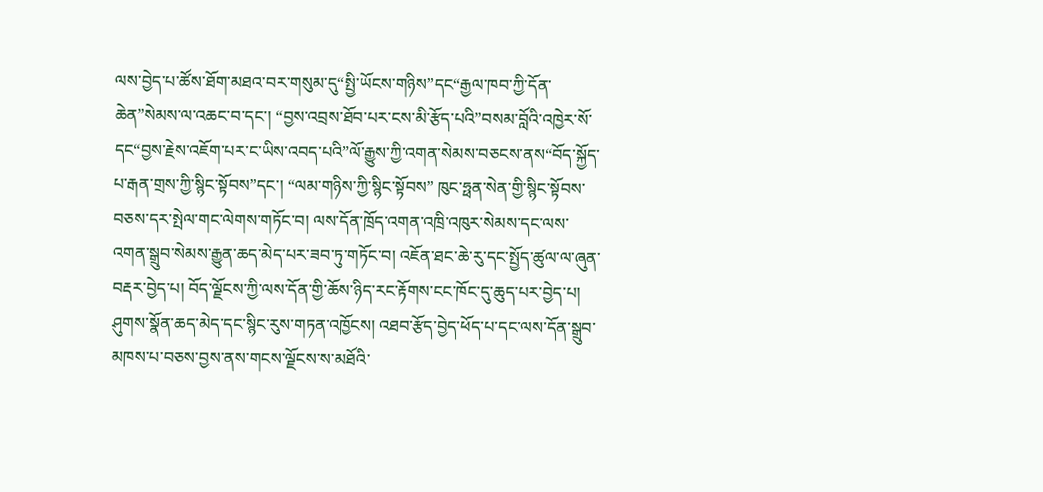ལས་བྱེད་པ་ཚོས་ཐོག་མཐའ་བར་གསུམ་དུ“སྤྱི་ཡོངས་གཉིས”དང“རྒྱལ་ཁབ་ཀྱི་དོན་ཆེན”སེམས་ལ་འཆང་བ་དང་། “བྱས་འབྲས་ཐོབ་པར་ངས་མི་རྩོད་པའི”བསམ་བློའི་འཁྱེར་སོ་དང“བྱས་རྗེས་འཇོག་པར་ང་ཡིས་འབད་པའི”ལོ་རྒྱུས་ཀྱི་འགན་སེམས་བཅངས་ནས“བོད་སྐྱོད་པ་རྒན་གྲས་ཀྱི་སྙིང་སྟོབས”དང་། “ལམ་གཉིས་ཀྱི་སྙིང་སྟོབས” ཁུང་ཧྥན་སེན་གྱི་སྙིང་སྟོབས་བཅས་དར་སྤེལ་གང་ལེགས་གཏོང་བ། ལས་དོན་ཁྲོད་འགན་འཁྲི་འཁུར་སེམས་དང་ལས་འགན་སྒྲུབ་སེམས་རྒྱུན་ཆད་མེད་པར་ཟབ་ཏུ་གཏོང་བ། འཇོན་ཐང་ཆེ་རུ་དང་སྤྱོད་ཚུལ་ལ་ཞུན་བརྡར་བྱེད་པ། བོད་ལྗོངས་ཀྱི་ལས་དོན་གྱི་ཆོས་ཉིད་རང་རྟོགས་ངང་ཁོང་དུ་ཆུད་པར་བྱེད་པ། ཤུགས་སྣོན་ཆད་མེད་དང་སྙིང་རུས་གཏན་འཁྱོངས། འཐབ་རྩོད་བྱེད་ཕོད་པ་དང་ལས་དོན་སྒྲུབ་མཁས་པ་བཅས་བྱས་ནས་གངས་ལྗོངས་ས་མཐོའི་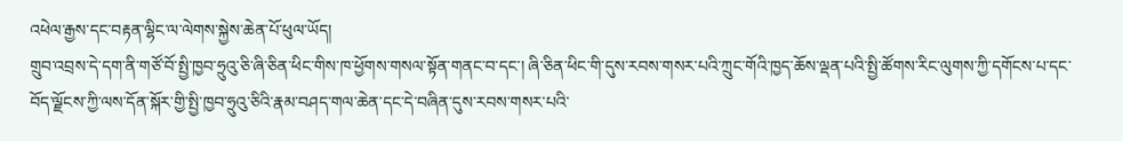འཕེལ་རྒྱས་དང་བརྟན་ལྷིང་ལ་ལེགས་སྐྱེས་ཆེན་པོ་ཕུལ་ཡོད།
གྲུབ་འབྲས་དེ་དག་ནི་གཙོ་བོ་སྤྱི་ཁྱབ་ཧྲུའུ་ཅི་ཞི་ཅིན་ཕིང་གིས་ཁ་ཕྱོགས་གསལ་སྟོན་གནང་བ་དང་། ཞི་ཅིན་ཕིང་གི་དུས་རབས་གསར་པའི་ཀྲུང་གོའི་ཁྱད་ཆོས་ལྡན་པའི་སྤྱི་ཚོགས་རིང་ལུགས་ཀྱི་དགོངས་པ་དང་བོད་ལྗོངས་ཀྱི་ལས་དོན་སྐོར་གྱི་སྤྱི་ཁྱབ་ཧྲུའུ་ཅིའི་རྣམ་བཤད་གལ་ཆེན་དང་དེ་བཞིན་དུས་རབས་གསར་པའི་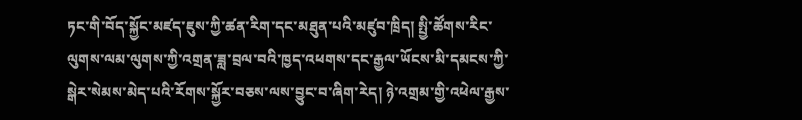ཏང་གི་བོད་སྐྱོང་མཛད་ཇུས་ཀྱི་ཚན་རིག་དང་མཐུན་པའི་མཛུབ་ཁྲིད། སྤྱི་ཚོགས་རིང་ལུགས་ལམ་ལུགས་ཀྱི་འགྲན་ཟླ་བྲལ་བའི་ཁྱད་འཕགས་དང་རྒྱལ་ཡོངས་མི་དམངས་ཀྱི་སྒེར་སེམས་མེད་པའི་རོགས་སྐྱོར་བཅས་ལས་བྱུང་བ་ཞིག་རེད། ཉེ་འགྲམ་གྱི་འཕེལ་རྒྱས་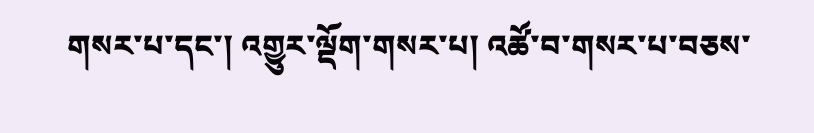གསར་པ་དང་། འགྱུར་ལྡོག་གསར་པ། འཚོ་བ་གསར་པ་བཅས་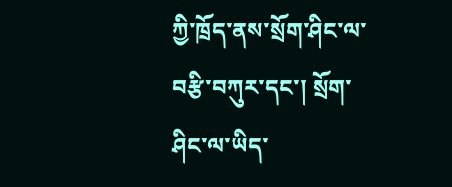ཀྱི་ཁྲོད་ནས་སྲོག་ཤིང་ལ་བརྩི་བཀུར་དང་། སྲོག་ཤིང་ལ་ཡིད་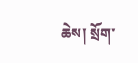ཆེས། སྲོག་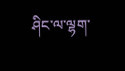ཤིང་ལ་ལྷག་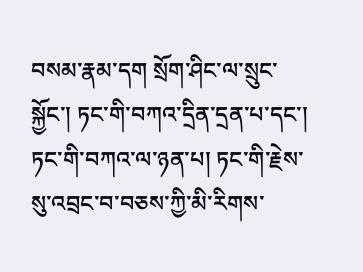བསམ་རྣམ་དག སྲོག་ཤིང་ལ་སྲུང་སྐྱོང་། ཏང་གི་བཀའ་དྲིན་དྲན་པ་དང་། ཏང་གི་བཀའ་ལ་ཉན་པ། ཏང་གི་རྗེས་སུ་འབྲང་བ་བཅས་ཀྱི་མི་རིགས་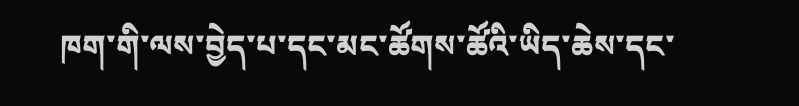ཁག་གི་ལས་བྱེད་པ་དང་མང་ཚོགས་ཚོའི་ཡིད་ཆེས་དང་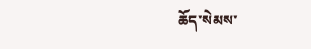ཆོད་སེམས་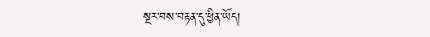སྔར་བས་བརྟན་དུ་ཕྱིན་ཡོད།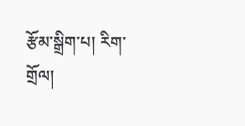རྩོམ་སྒྲིག་པ། རིག་གྲོལ།